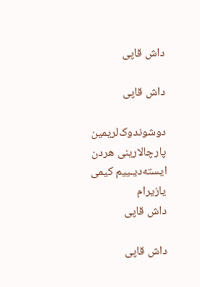داش قاپی

داش قاپی

دوشوندوک‌لریمین پارچالارینی هردن ایسته‌دیـییم کیمی یازیرام
داش قاپی

داش قاپی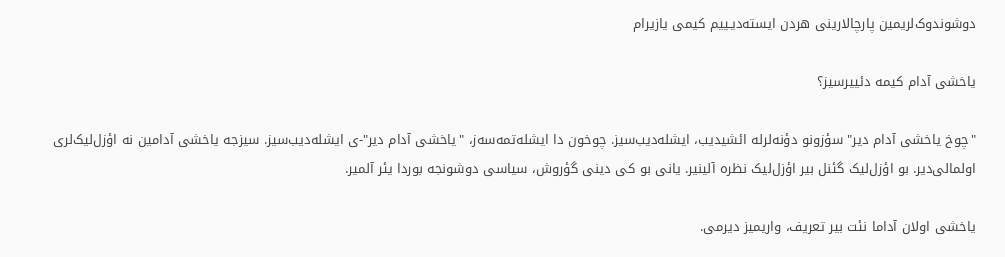دوشوندوک‌لریمین پارچالارینی هردن ایسته‌دیـییم کیمی یازیرام

یاخشی آدام کیمه دئییرسیز؟

"چوخ یاخشی آدام دیر" سؤزونو دؤنه‌لرله ائشیدیب‌، ایشله‌دیب‌سیز. چوخون دا ایشله‌تمه‌سه‌ز، "یاخشی آدام دیر"-ی ایشله‌دیب‌سیز. سیزجه یاخشی آدامین نه اؤزل‌لیک‌لری اولمالی‌دیر. بو اؤزل‌لیک گئنل بیر اؤزل‌لیک نظره آلینیر. یانی بو کی دینی گؤروش، سیاسی دوشونجه بوردا یئر آلمیر.

یاخشی اولان آداما نئت بیر تعریف، واریمیز دیرمی.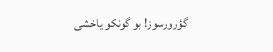گؤرورسوز! بو گونکو یاخشی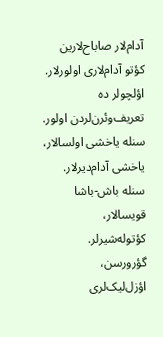آدام‌لار صاباح‌لارین کؤتو آدام‌لاری اولورلار. اؤلچو‌لر ده تعریف‌وئرن‌لردن اولور. سنله یاخشی اولسالار، یاخشی آدام‌دیرلار. سنله باش-باشا قویسالار، کؤتوله‌شیرلر. گؤرورسن، اؤزل‌لیک‌لری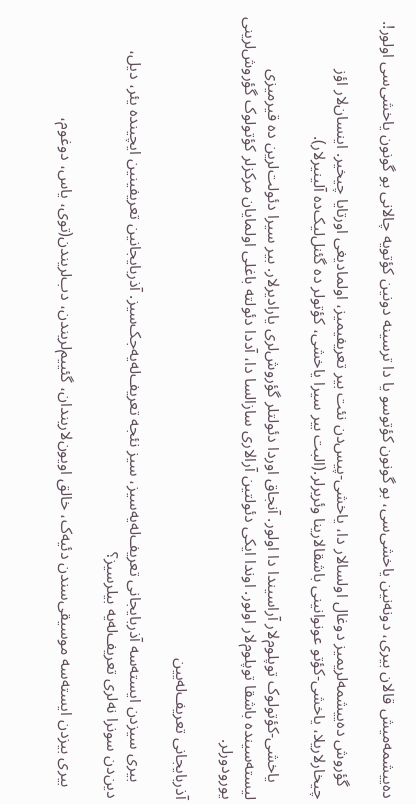ده‌ییشمه‌میش قالان بیری، دونه‌نین یاخشی‌سی، بو گونون کؤتوسو یا دا ترسینه دونین کؤتویه چالانی بو گونون یاخشی‌سی اولور!.

   گؤروش ده‌ییشمه‌لریمیز دوغال اولسالار دا، یاخشی-پیس‌دن نئت بیر تعریفیمیز، اولمادیغی اورتایا چیخیر. اینسان‌لار اؤز چیخارلاریلا، یاخشی-کؤتو عونوانینی باشقالارینا وئریرلر.(البت بیر سیرا یاخشی، کؤتولر ده گئنل‌لیک‌ده آلینیرلار).

    یاخشی-کؤتو‌لوک توپلوم‌لار آراسیندا دا اولور. آنجاق اوردا دئولتلر گؤروش‌لری یارادیرلار. بیر سیرا دئولت‌لرین ده قیرمیزی لیسته‌سینده باشقا توپلوم‌لار اولور. اوندا ایکی دئولتین آرالاری سازالسا دا، آددا دئولته باغلی اولمایان مرکزلر کؤتولوک گؤروش‌لرینی یورودورلر.

آذربایجانی تعریف‌له‌‌یین

    بیری سیزدن ایسته‌سه آذربایجانی تعریف‌له‌یه‌سیز، سیز نئجه تعریف‌له‌یه‌جک‌سیز. آذربایجانین تعریفینین ایچینده یئر، دیل، دین‌دن سونرا نه‌لری تعریف‌له‌یه بیلرسیز؟

   بیری بیزدن ایسته‌سه موسیقی‌سندن دئیه‌ک، خالق اویون‌لاریندان، گئییم‌لریندن، دب‌لریندن(توی، یاس، دوغوم،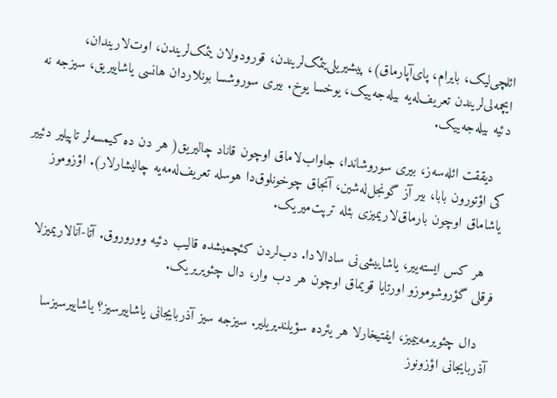ائلچی‌لیک، بایرام، پای‌آپارماق)، پیشیریلی‌یئمک‌لریندن، قورودولان یئمک‌لریندن، اوت‌لاریندان، ایچمه‌لی‌لریندن تعریف‌له‌یه بیله‌جه‌ییک، یوخسا یوخ. بیری سوروشسا بونلاردان هانسی یاشاییریق، سیزجه نه دئیه بیله‌جه‌ییک.

   دیققت ائله‌سه‌ز، بیری سوروشاندا، جاواب‌لاماق اوچون قاناد چالیریق( هر دن ده کیمسه‌لر تاپیلیر دئییر کی اؤتورون بابا، بیر آز گونجل‌له‌شین، آنجاق چوخونلوق‌دا هوسله تعریف‌له‌مه‌یه چالیشارلار). اؤزوموز یاشاماق اوچون بارماق‌لاریمیزی بئله ترپت‌میریک.

   هر کس ایسته‌ییر، یاشاییشی‌نی سادالادا. دب‌لردن کئچمیشده قالیب دئیه ووروروق. آتا-آنالاریمیزلا فرقلی گؤروشوموزو اورتایا قویماق اوچون هر دب وار، دال چئویریریک.

   دال چئویرمه‌ییمیز، ایفتیخارلا هر یئرده سؤیلندیریلیر. سیزجه سیز آذربایجانی یاشاییرسیز؟ یاشاییرسیزسا آذربایجانی اؤزونوز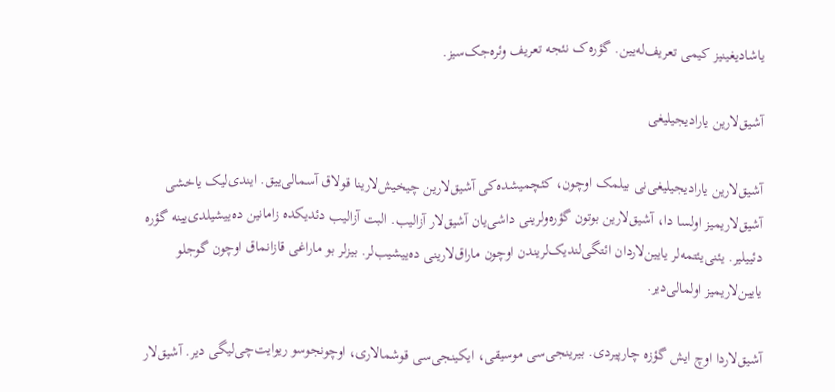یاشادیغینیز کیمی تعریف‌له‌یین. گؤره‌ک نئجه تعریف وئره‌جک‌سیز.

آشیق‌لارین یارادیجیلیغی

آشیق‌لارین یارادیجیلیغی‌نی بیلمک اوچون، کئچمیشده‌کی آشیق‌لارین چیخیش‌لارینا قولاق آسمالی‌ییق. ایندی‌لیک یاخشی آشیق‌لاریمیز اولسا دا، آشیق‌لارین بوتون گؤره‌ولرینی داشی‌یان آشیق‌لار آزالیب. البت آزالیب دئدیکده زامانین ده‌ییشیلدی‌یینه گؤره دئییلیر. یئنی‌یئتمه‌لر یایین‌لاردان ائتگی‌لندیک‌لریندن اوچون ماراق‌لارینی ده‌ییشیب‌لر. بیزلر بو ماراغی قازانماق اوچون گوجلو یایین‌لاریمیز اولمالی‌دیر.

آشیق‌لاردا اوچ ایش گؤزه چارپیردی. بیرینجی‌سی موسیقی، ایکینجی‌سی قوشمالاری، اوچونجوسو ریوایت‌چی‌لیگی دیر. آشیق‌لار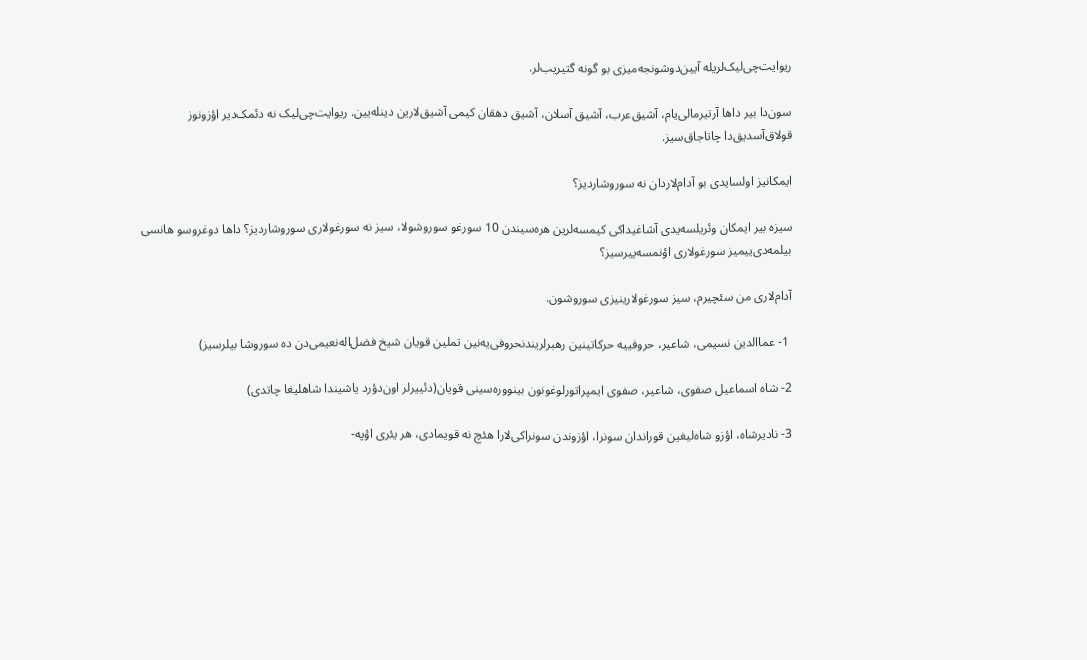ریوایت‌چی‌لیک‌لریله آیین‌دوشونجه‌میزی بو گونه گتیریب‌لر.

سون‌دا بیر داها آرتیرمالی‌یام، آشیق‌عرب، آشیق آسلان، آشیق دهقان کیمی آشیق‌لارین دینله‌یین. ریوایت‌چی‌لیک نه دئمک‌دیر اؤزونوز قولاق‌آسدیق‌دا چاتاجاق‌سیز.

ایمکانیز اولسایدی بو آدام‌لاردان نه سوروشاردیز؟

سیزه بیر ایمکان وئریلسه‌یدی آشاغیداکی کیمسه‌لرین هره‌سیندن 10 سورغو سوروشولا، سیز نه سورغولاری سوروشاردیز؟ داها دوغروسو هانسی بیلمه‌دی‌ییمیز سورغولاری اؤنمسه‌ییرسیز؟

آدام‌لاری من سئچیرم، سیز سورغولارینیزی سوروشون.

 1- عماالدین نسیمی، شاعیر، حروفییه حرکاتینین رهبرلریندنحروفی‌یه‌نین تملین قویان شیخ فضل‌اله‌نعیمی‌دن ده سوروشا بیلرسیز)

2- شاه اسماعیل صفوی، شاعیر، صفوی ایمپراتورلوغونون بینو‌وره‌سینی قویان(دئییرلر اون‌دؤرد یاشیندا شاهلیغا چاتدی)

3- نادیر‌شاه، اؤزو شاه‌لیغین قوراندان سونرا، اؤزوندن سونراکی‌لارا هئچ نه قویمادی، هر یئری اؤپه-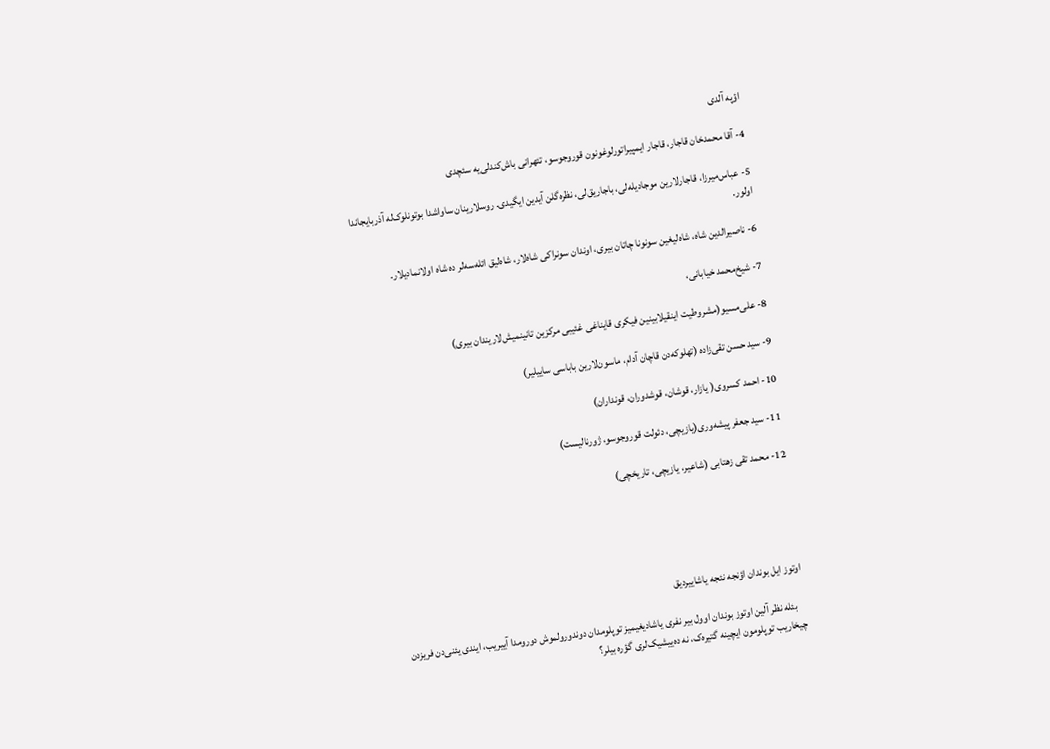اؤپه آلدی

4- آقا محمد‌خان قاجار، قاجار ایمپیراتورلوغونون قوروجوسو، تئهرانی باش‌کندلی‌یه سئچدی

5- عباس‌میرزا، قاجارلارین موجادیله‌لی، باجاریق‌لی، نظره‌گلن آیدین ایگیدی. روسلارینان ساواشدا بوتونلوک‌له آذربایجاندا اولور.

6- ناصیرالدین شاه، شاه‌لیغین سونونا چاتان بیری، اوندان سونراکی شاه‌لار، شاه‌لیق ائله‌سه‌لر ده شاه اولانمادیلار.

7- شیخ‌محمد خیابانی،

8- علی‌مسیو(مشروطیت اینقیلابینین فیکری قایناغی غئیبی مرکزین تانینمیش‌لاریندان بیری)

9- سید حسن تقی‌زاده (تهلوکه‌دن قاچان آدام، ماسون‌لارین باباسی ساییلیر)

10- احمد کسروی( یازار، قوشان، قوشدوران، قونداران)

11- سید جعفر پیشه‌وری(یازیچی، دئولت قوروجوسو، ژورنالیست)

12- محمد تقی زهتابی (شاعیر، یازیچی، تاریخچی)





اوتوز ایل بوندان اؤنجه نئجه یاشاییردیق

    بئله نظر آلین اوتوز بوندان اوول بیر نفری یاشادیغیمیز توپلومدان دوندورولموش دورومدا آییریب، ایندی یئنی‌دن فریزدن چیخاریب توپلومون ایچینه گتیره‌ک، نه ده‌ییشیک‌لری گؤره بیلر؟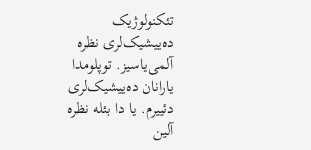تئکنولوژیک ده‌ییشیک‌لری نظره آلمی‌یاسیز. توپلومدا یارانان ده‌ییشیک‌لری دئییرم. یا دا بئله نظره آلین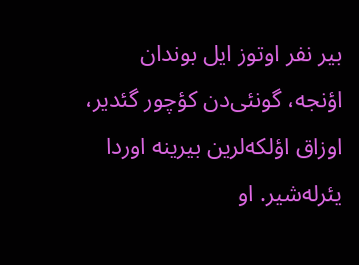بیر نفر اوتوز ایل بوندان اؤنجه، گونئی‌دن کؤچور گئدیر، اوزاق اؤلکه‌لرین بیرینه اوردا یئرله‌شیر. او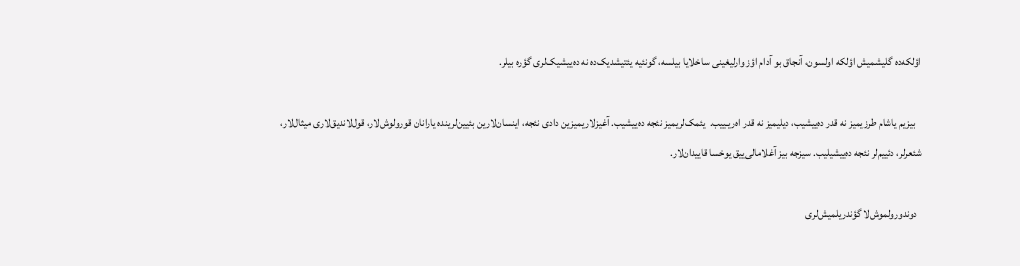اؤلکه‌ده گلیشمیش اؤلکه اولسون، آنجاق بو آدام اؤز وارلیغینی ساخلایا بیلسه، گونئیه یئتیشدیک‌ده نه ده‌ییشیک‌لری گؤره بیلر.

   بیزیم یاشام طرزیمیز نه قدر ده‌ییشیب، دیلیمیز نه قدر اه‌ر‌یـییب.  یئمک‌لریمیز نئجه ده‌ییشیب. آغیزلاریمیزین دادی نئجه، اینسان‌لارین بئیین‌لرینده یارانان قورولوش‌لار، قول‌لاندیق‌لاری میثال‌لار، شئعرلر، دئییم‌لر نئجه ده‌ییشیلیب. سیزجه بیز آغلامالی‌ییق یوخسا قاییدان‌لار.

  دوندورولموش‌لا گؤندریلمیش‌لری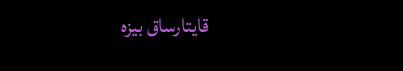قایتارساق بیزه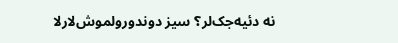نه دئیه‌جک‌لر؟ سیز دوندورولموش‌لارلا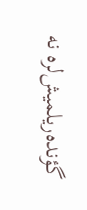گؤنده‌ریلمیش‌لره نه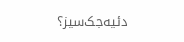دئیه‌جک‌سیز؟